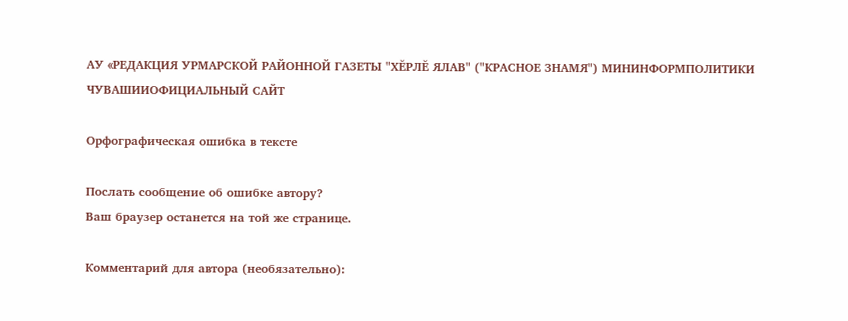АУ «РЕДАКЦИЯ УРМАРСКОЙ РАЙОННОЙ ГАЗЕТЫ "ХĔРЛĔ ЯЛАВ" ("КРАСНОЕ ЗНАМЯ") МИНИНФОРМПОЛИТИКИ ЧУВАШИИОФИЦИАЛЬНЫЙ САЙТ

Орфографическая ошибка в тексте

Послать сообщение об ошибке автору?
Ваш браузер останется на той же странице.

Комментарий для автора (необязательно):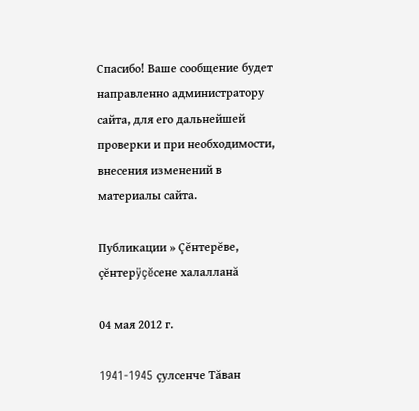Спасибо! Ваше сообщение будет направленно администратору сайта, для его дальнейшей проверки и при необходимости, внесения изменений в материалы сайта.

Публикации » Çĕнтерĕве, çĕнтерÿçĕсене халалланă

04 мая 2012 г.

1941-1945 çулсенче Тăван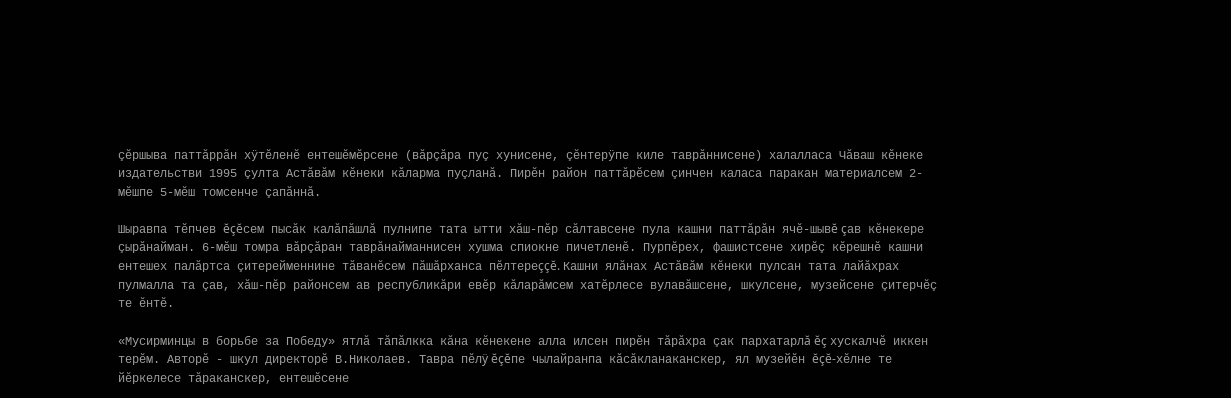çĕршыва паттăррăн хÿтĕленĕ ентешĕмĕрсене (вăрçăра пуç хунисене, çĕнтерÿпе киле таврăннисене) халалласа Чăваш кĕнеке издательстви 1995 çулта Астăвăм кĕнеки кăларма пуçланă. Пирĕн район паттăрĕсем çинчен каласа паракан материалсем 2-мĕшпе 5-мĕш томсенче çапăннă.

Шыравпа тĕпчев ĕçĕсем пысăк калăпăшлă пулнипе тата ытти хăш-пĕр сăлтавсене пула кашни паттăрăн ячĕ-шывĕ çав кĕнекере çырăнайман. 6-мĕш томра вăрçăран таврăнайманнисен хушма спиокне пичетленĕ. Пурпĕрех, фашистсене хирĕç кĕрешнĕ кашни ентешех палăртса çитерейменнине тăванĕсем пăшăрханса пĕлтереççĕ. Кашни ялăнах Астăвăм кĕнеки пулсан тата лайăхрах пулмалла та çав, хăш-пĕр районсем ав республикăри евĕр кăларăмсем хатĕрлесе вулавăшсене, шкулсене, музейсене çитерчĕç те ĕнтĕ.

«Мусирминцы в борьбе за Победу» ятлă тăпăлкка кăна кĕнекене алла илсен пирĕн тăрăхра çак пархатарлă ĕç хускалчĕ иккен терĕм. Авторĕ - шкул директорĕ В.Николаев. Тавра пĕлÿ ĕçĕпе чылайранпа кăсăкланаканскер, ял музейĕн ĕçĕ-хĕлне те йĕркелесе тăраканскер, ентешĕсене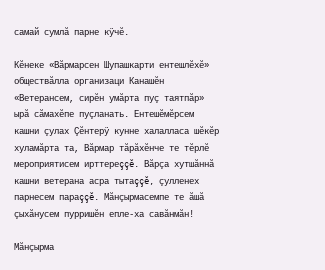самай сумлă парне кÿчĕ.

Кĕнеке «Вăрмарсен Шупашкарти ентешлĕхĕ» обществăлла организаци Канашĕн «Ветерансем, сирĕн умăрта пуç таятпăр» ырă сăмахĕпе пуçланать. Ентешĕмĕрсем кашни çулах Çĕнтерÿ кунне халалласа шĕкĕр хуламăрта та, Вăрмар тăрăхĕнче те тĕрлĕ мероприятисем ирттереççĕ. Вăрçа хутшăннă кашни ветерана асра тытаççĕ, çулленех парнесем параççĕ. Мăнçырмасемпе те ăшă çыхăнусем пурришĕн епле-ха савăнмăн!

Мăнçырма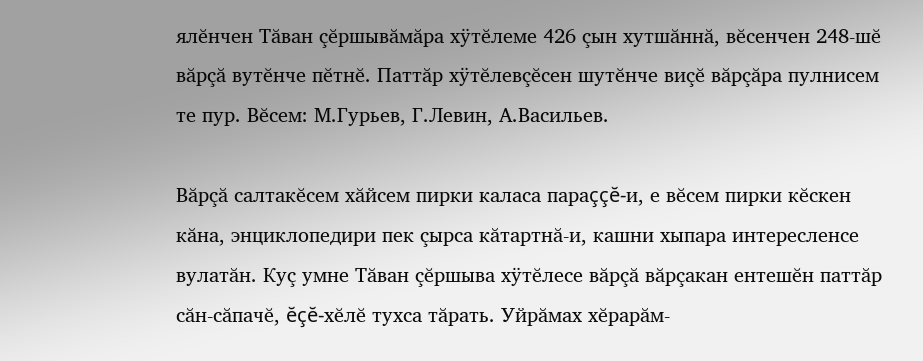ялĕнчен Тăван çĕршывăмăра хÿтĕлеме 426 çын хутшăннă, вĕсенчен 248-шĕ вăрçă вутĕнче пĕтнĕ. Паттăр хÿтĕлевçĕсен шутĕнче виçĕ вăрçăра пулнисем те пур. Вĕсем: М.Гурьев, Г.Левин, А.Васильев.

Вăрçă салтакĕсем хăйсем пирки каласа параççĕ-и, е вĕсем пирки кĕскен кăна, энциклопедири пек çырса кăтартнă-и, кашни хыпара интересленсе вулатăн. Куç умне Тăван çĕршыва хÿтĕлесе вăрçă вăрçакан ентешĕн паттăр сăн-сăпачĕ, ĕçĕ-хĕлĕ тухса тăрать. Уйрăмах хĕрарăм-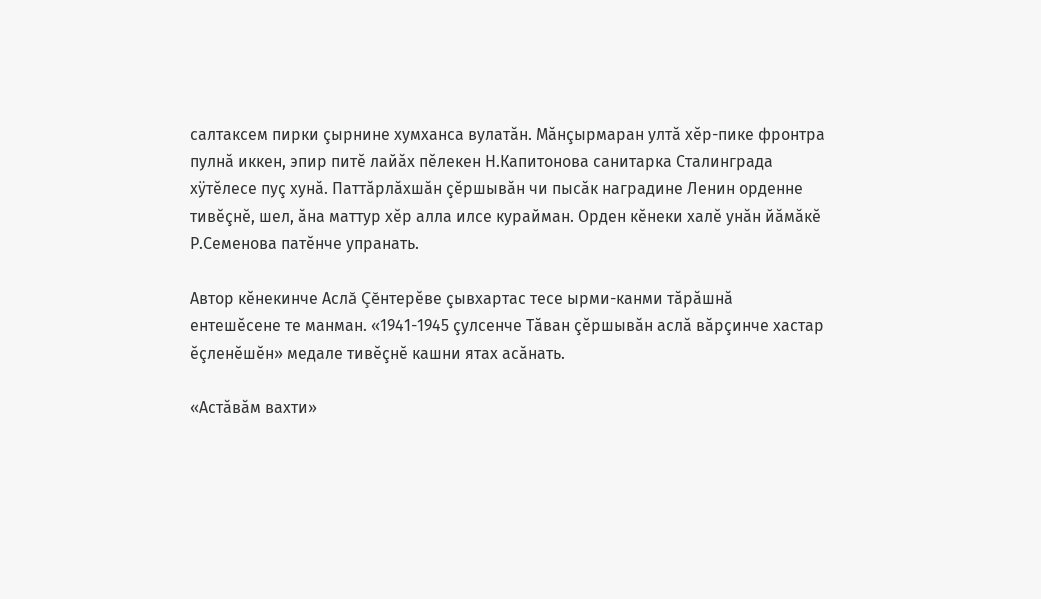салтаксем пирки çырнине хумханса вулатăн. Мăнçырмаран ултă хĕр-пике фронтра пулнă иккен, эпир питĕ лайăх пĕлекен Н.Капитонова санитарка Сталинграда хÿтĕлесе пуç хунă. Паттăрлăхшăн çĕршывăн чи пысăк наградине Ленин орденне тивĕçнĕ, шел, ăна маттур хĕр алла илсе курайман. Орден кĕнеки халĕ унăн йăмăкĕ Р.Семенова патĕнче упранать.

Автор кĕнекинче Аслă Çĕнтерĕве çывхартас тесе ырми-канми тăрăшнă ентешĕсене те манман. «1941-1945 çулсенче Тăван çĕршывăн аслă вăрçинче хастар ĕçленĕшĕн» медале тивĕçнĕ кашни ятах асăнать.

«Астăвăм вахти»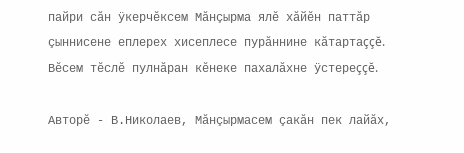пайри сăн ÿкерчĕксем Мăнçырма ялĕ хăйĕн паттăр çыннисене еплерех хисеплесе пурăннине кăтартаççĕ. Вĕсем тĕслĕ пулнăран кĕнеке пахалăхне ÿстереççĕ.

Авторĕ - В.Николаев, Мăнçырмасем çакăн пек лайăх,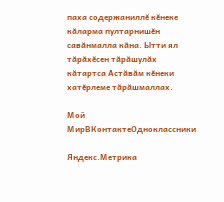паха содержаниллĕ кĕнеке кăларма пултарнишĕн савăнмалла кăна. Ытти ял тăрăхĕсен тăрăшулăх кăтартса Астăвăм кĕнеки хатĕрлеме тăрăшмаллах.

Мой МирВКонтактеОдноклассники

Яндекс.Метрика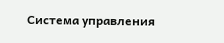Система управления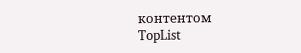контентом
TopList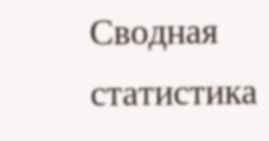Сводная статистика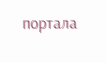портала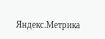Яндекс.Метрика